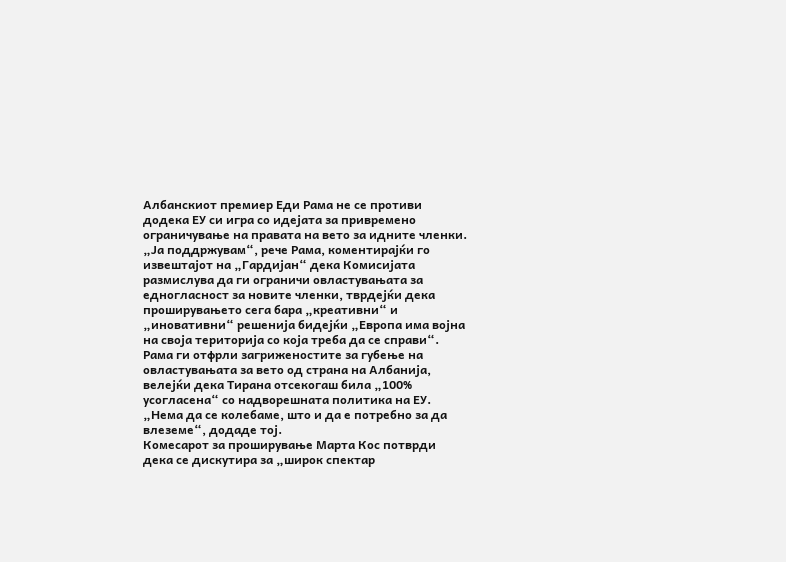Албанскиот премиер Еди Рама не се противи додека ЕУ си игра со идејата за привремено ограничување на правата на вето за идните членки. „Ја поддржувам“, рече Рама, коментирајќи го извештајот на „Гардијан“ дека Комисијата размислува да ги ограничи овластувањата за едногласност за новите членки, тврдејќи дека проширувањето сега бара „креативни“ и „иновативни“ решенија бидејќи „Европа има војна на своја територија со која треба да се справи“.
Рама ги отфрли загриженостите за губење на овластувањата за вето од страна на Албанија, велејќи дека Тирана отсекогаш била „100% усогласена“ со надворешната политика на ЕУ. „Нема да се колебаме, што и да е потребно за да влеземе“, додаде тој.
Комесарот за проширување Марта Кос потврди дека се дискутира за „широк спектар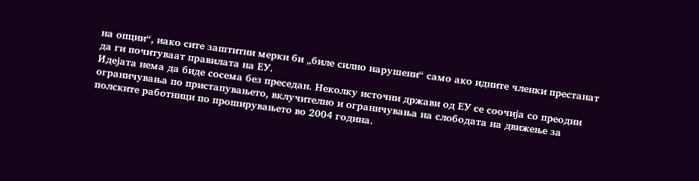на опции“, иако сите заштитни мерки би „биле силно нарушени“ само ако идните членки престанат да ги почитуваат правилата на ЕУ.
Идејата нема да биде сосема без преседан. Неколку источни држави од ЕУ се соочија со преодни ограничувања по пристапувањето, вклучително и ограничувања на слободата на движење за полските работници по проширувањето во 2004 година.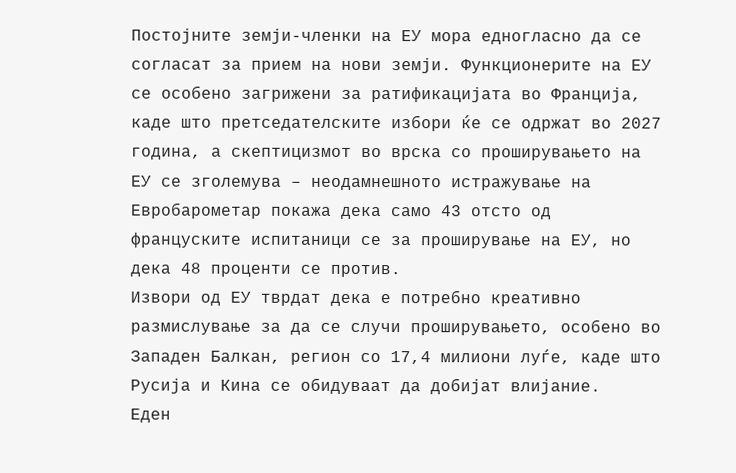Постојните земји-членки на ЕУ мора едногласно да се согласат за прием на нови земји. Функционерите на ЕУ се особено загрижени за ратификацијата во Франција, каде што претседателските избори ќе се одржат во 2027 година, а скептицизмот во врска со проширувањето на ЕУ се зголемува – неодамнешното истражување на Евробарометар покажа дека само 43 отсто од француските испитаници се за проширување на ЕУ, но дека 48 проценти се против.
Извори од ЕУ тврдат дека е потребно креативно размислување за да се случи проширувањето, особено во Западен Балкан, регион со 17,4 милиони луѓе, каде што Русија и Кина се обидуваат да добијат влијание.
Еден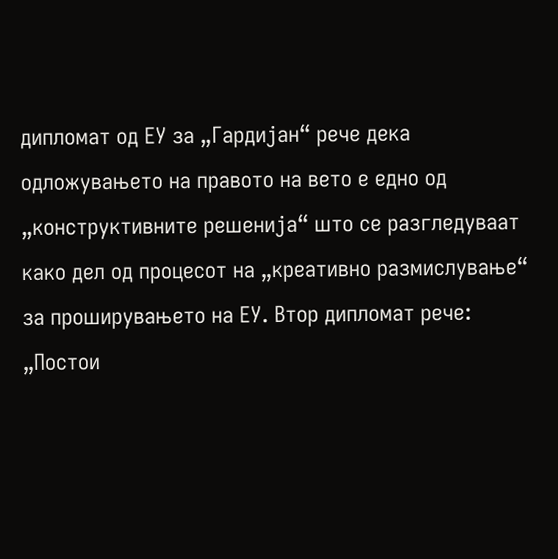дипломат од ЕУ за „Гардијан“ рече дека одложувањето на правото на вето е едно од „конструктивните решенија“ што се разгледуваат како дел од процесот на „креативно размислување“ за проширувањето на ЕУ. Втор дипломат рече: „Постои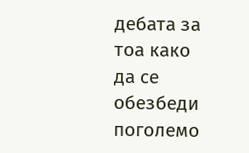дебата за тоа како да се обезбеди поголемо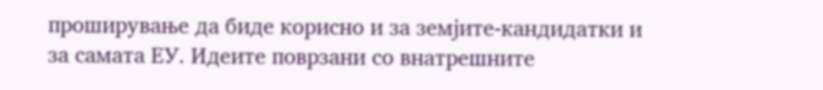проширување да биде корисно и за земјите-кандидатки и за самата ЕУ. Идеите поврзани со внатрешните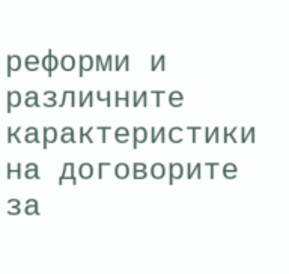реформи и различните карактеристики на договорите за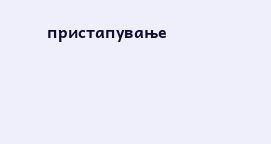пристапување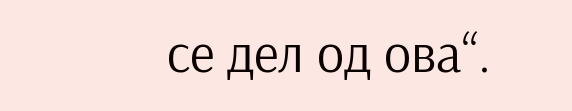се дел од ова“.